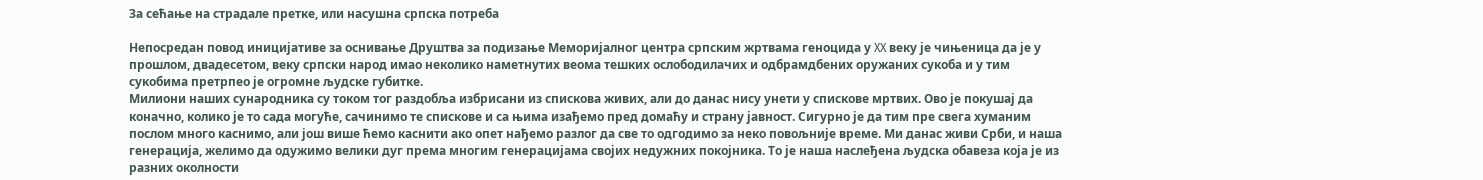За сећање на страдале претке, или насушна српска потреба

Непосредан повод иницијативe за оснивање Друштва за подизање Меморијалног центра српским жртвама геноцида у XX веку је чињеница да је у прошлом, двадесетом, веку српски народ имао неколико наметнутих веома тешких ослободилачих и одбрамдбених оружаних сукоба и у тим сукобима претрпео је огромне људске губитке.
Милиони наших сународника су током тог раздобља избрисани из спискова живих, али до данас нису унети у спискове мртвих. Ово је покушај да коначно, колико је то сада могуће, сачинимо те спискове и са њима изађемо пред домаћу и страну јавност. Сигурно је да тим пре свега хуманим послом много каснимо, али још више ћемо каснити ако опет нађемо разлог да све то одгодимо за неко повољније време. Ми данас живи Срби, и наша генерација, желимо да одужимо велики дуг према многим генерацијама својих недужних покојника. То је наша наслеђена људска обавеза која је из разних околности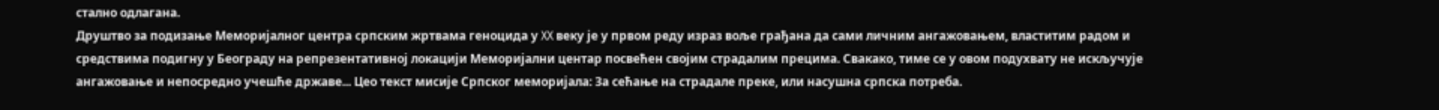стално одлагана.
Друштво за подизање Меморијалног центра српским жртвама геноцида у XX веку је у првом реду израз воље грађана да сами личним ангажовањем, властитим радом и средствима подигну у Београду на репрезентативној локацији Меморијални центар посвећен својим страдалим прецима. Свакако, тиме се у овом подухвату не искључује ангажовање и непосредно учешће државе... Цео текст мисије Српског меморијалa: За сећање на страдале преке, или насушна српска потреба.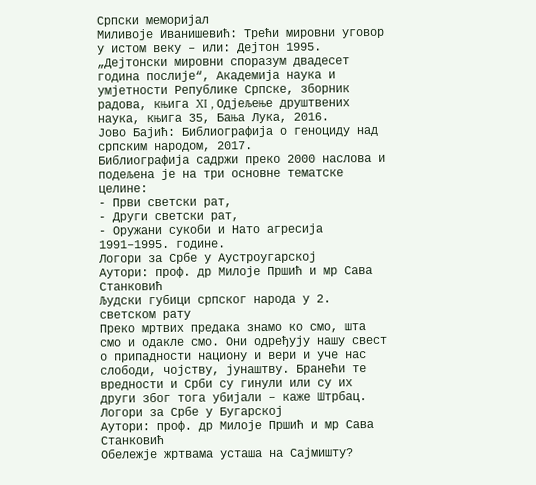Српски меморијал
Миливоје Иванишевић: Трећи мировни уговор у истом веку – или: Дејтон 1995.
„Дејтонски мировни споразум двадесет година послије“, Академија наука и умјетности Републике Српске, зборник радова, књига XI , Одјељење друштвених наука, књига 35, Бања Лука, 2016.
Јово Бајић: Библиографија о геноциду над српским народом, 2017.
Библиографија садржи преко 2000 наслова и подељена је на три основне тематске целине:
- Први светски рат,
- Други светски рат,
- Оружани сукоби и Нато агресија 1991–1995. годинe.
Логори за Србе у Аустроугарској
Аутори: проф. др Милоје Пршић и мр Сава Станковић
Људски губици српског народа у 2. светском рату
Преко мртвих предака знамо ко смо, шта смо и одакле смо. Они одређују нашу свест о припадности национу и вери и уче нас слободи, чојству, јунаштву. Бранећи те вредности и Срби су гинули или су их други због тога убијали – каже Штрбац.
Логори за Србе у Бугарској
Аутори: проф. др Милоје Пршић и мр Сава Станковић
Обележје жртвама усташа на Сајмишту?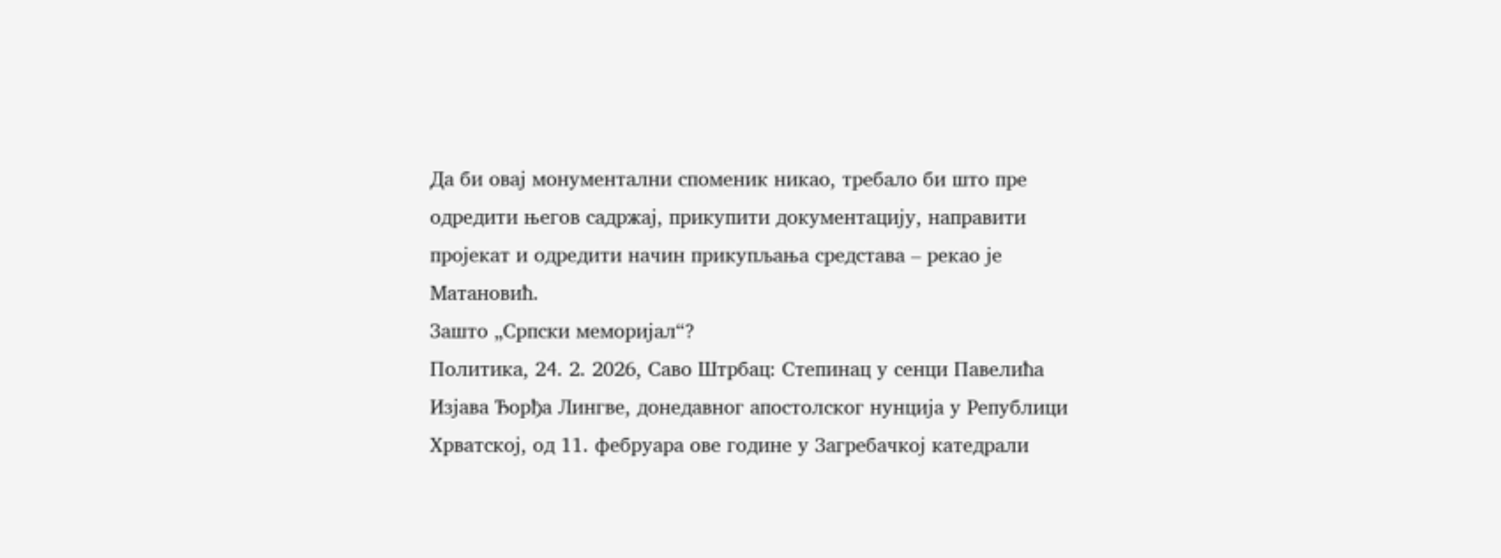Да би овај монументални споменик никао, требало би што пре одредити његов садржај, прикупити документацију, направити пројекат и одредити начин прикупљања средстава – рекао је Матановић.
Зашто „Српски меморијал“?
Политика, 24. 2. 2026, Саво Штрбац: Степинац у сенци Павелића
Изјава Ђорђа Лингве, донедавног апостолског нунција у Републици Хрватској, од 11. фебруара ове године у Загребачкој катедрали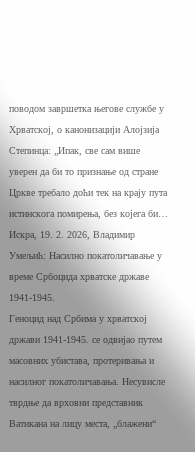поводом завршетка његове службе у Хрватској, о канонизацији Алојзија Степинца: „Ипак, све сам више уверен да би то признање од стране Цркве требало доћи тек на крају пута истинскога помирења, без којега би… Искра, 19. 2. 2026, Владимир Умељић: Насилно покатоличавање у време Србоцида хрватске државе 1941-1945.
Геноцид над Србима у хрватској држави 1941-1945. се одвијао путем масовних убистава, протеривања и насилног покатоличавања. Несувисле тврдње да врховни представник Ватикана на лицу места, „блажени“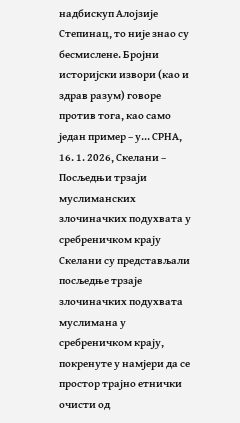надбискуп Алојзије Степинац, то није знао су бесмислене. Бројни историјски извори (као и здрав разум) говоре против тога, као само један пример – у… СРНА, 16. 1. 2026, Скелани – Посљедњи трзаји муслиманских злочиначких подухвата у сребреничком крају
Скелани су представљали посљедње трзаје злочиначких подухвата муслимана у сребреничком крају, покренуте у намјери да се простор трајно етнички очисти од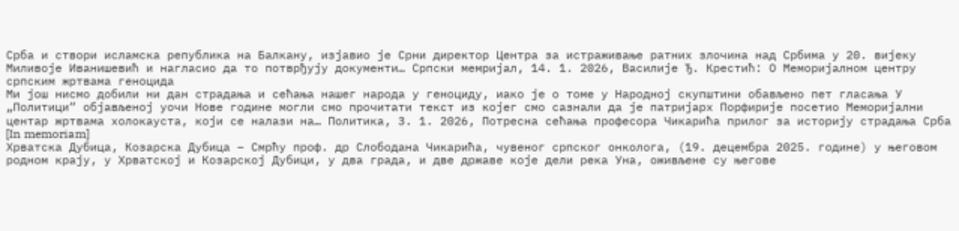Срба и створи исламска република на Балкану, изјавио је Срни директор Центра за истраживање ратних злочина над Србима у 20. вијеку Миливоје Иванишевић и нагласио да то потврђују документи… Српски мемријал, 14. 1. 2026, Василије Ђ. Крестић: О Меморијалном центру српским жртвама геноцида
Ми још нисмо добили ни дан страдања и сећања нашег народа у геноциду, иако је о томе у Народној скупштини обављено пет гласања У „Политици“ објављеној уочи Нове године могли смо прочитати текст из којег смо сазнали да је патријарх Порфирије посетио Меморијални центар жртвама холокауста, који се налази на… Политика, 3. 1. 2026, Потресна сећања професора Чикарића прилог за историју страдања Срба [In memoriam]
Хрватска Дубица, Козарска Дубица – Смрћу проф. др Слободана Чикарића, чувеног српског онколога, (19. децембра 2025. године) у његовом родном крају, у Хрватској и Козарској Дубици, у два града, и две државе које дели река Уна, оживљене су његове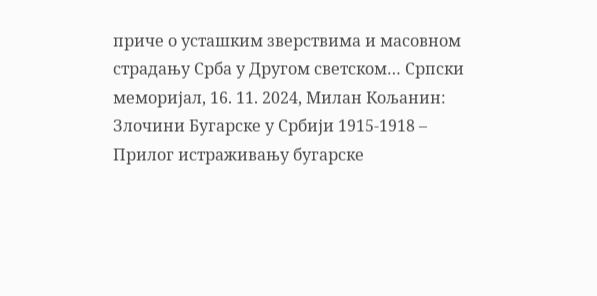приче о усташким зверствима и масовном страдању Срба у Другом светском… Српски меморијал, 16. 11. 2024, Милан Кољанин: Злочини Бугарске у Србији 1915-1918 – Прилог истраживању бугарске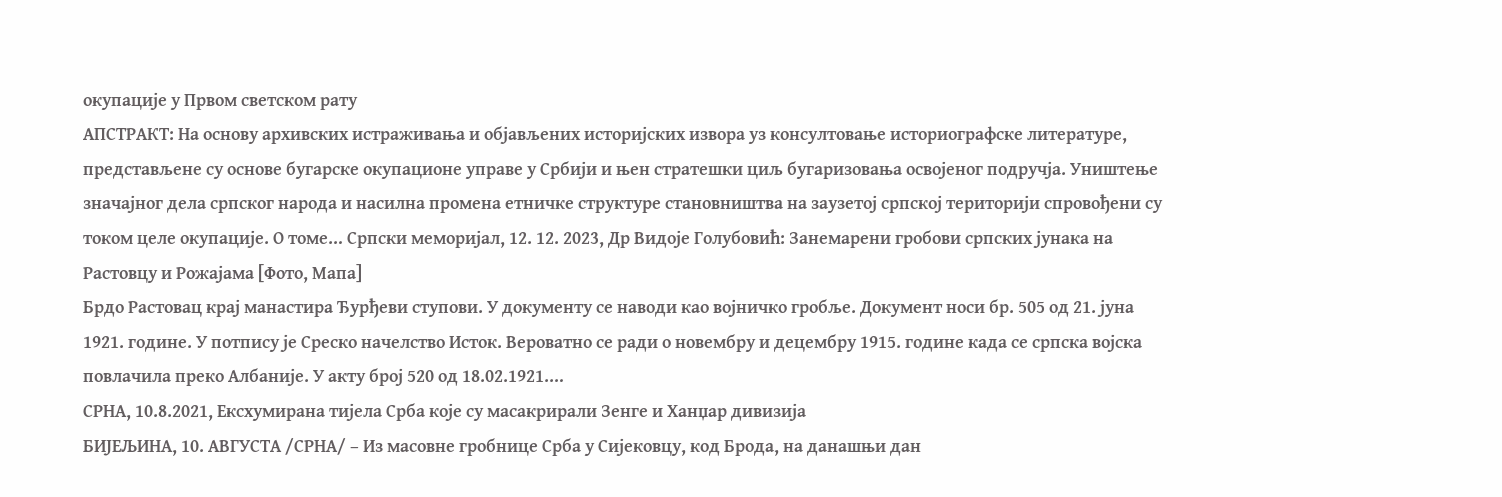окупације у Првом светском рату
АПСТРАКТ: На основу архивских истраживања и објављених историјских извора уз консултовање историографске литературе, представљене су основе бугарске окупационе управе у Србији и њен стратешки циљ бугаризовања освојеног подручја. Уништење значајног дела српског народа и насилна промена етничке структуре становништва на заузетој српској територији спровођени су током целе окупације. О томе… Српски меморијал, 12. 12. 2023, Др Видоје Голубовић: Занемарени гробови српских јунака на Рaстовцу и Рожајама [Фото, Мапа]
Брдо Рaстовац крај манастира Ђурђеви ступови. У документу се наводи као војничко гробље. Документ носи бр. 505 од 21. јуна 1921. године. У потпису је Среско начелство Исток. Вероватно се ради о новембру и децембру 1915. године када се српска војска повлачила преко Албаније. У акту број 520 од 18.02.1921.…
СРНА, 10.8.2021, Ексхумирана тијела Срба које су масакрирали Зенге и Ханџар дивизија
БИЈЕЉИНА, 10. АВГУСТА /СРНА/ – Из масовне гробнице Срба у Сијековцу, код Брода, на данашњи дан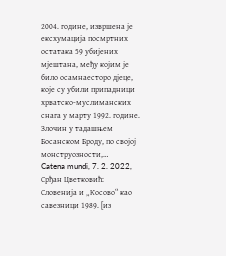2004. године, извршена је ексхумација посмртних остатака 59 убијених мјештана, међу којим је било осамнаесторо дјеце, које су убили припадници хрватско-муслиманских снага у марту 1992. године. Злочин у тадашњем Босанском Броду, по својој монструозности,…
Catena mundi, 7. 2. 2022, Срђан Цветковић: Словенија и „Косово“ као савезници 1989. [из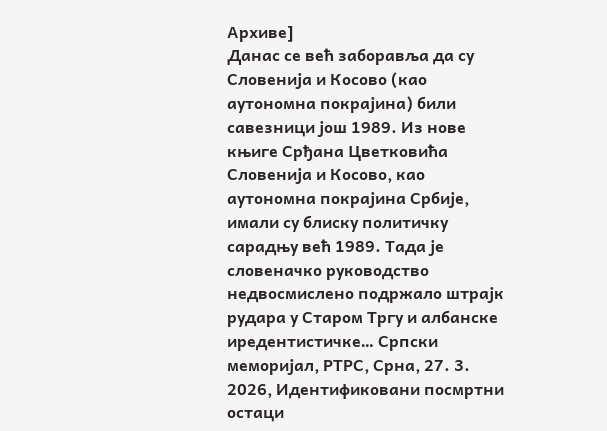Архиве]
Данас се већ заборавља да су Словенија и Косово (као аутономна покрајина) били савезници још 1989. Из нове књиге Срђана Цветковића Словенија и Косово, као аутономна покрајина Србије, имали су блиску политичку сарадњу већ 1989. Тада је словеначко руководство недвосмислено подржало штрајк рудара у Старом Тргу и албанске иредентистичке… Српски меморијал, РТРС, Срна, 27. 3. 2026, Идентификовани посмртни остаци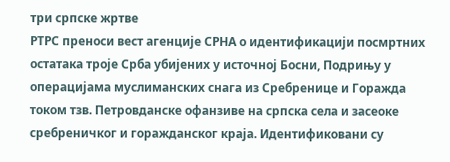три српске жртве
РТРС преноси вест агенције СРНА о идентификацији посмртних остатака троје Срба убијених у источној Босни, Подрињу у операцијама муслиманских снага из Сребренице и Горажда током тзв. Петровданске офанзиве на српска села и засеоке сребреничког и горажданског краја. Идентификовани су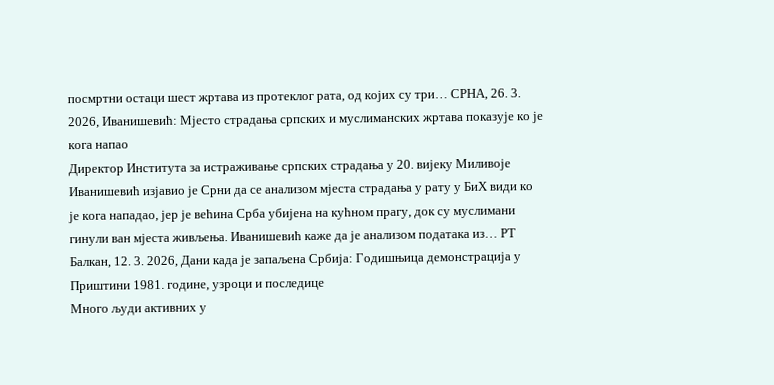посмртни остаци шест жртава из протеклог рата, од којих су три… СРНА, 26. 3. 2026, Иванишевић: Мјесто страдања српских и муслиманских жртава показује ко је кога напао
Директор Института за истраживање српских страдања у 20. вијеку Миливоје Иванишевић изјавио је Срни да се анализом мјеста страдања у рату у БиХ види ко је кога нападао, јер је већина Срба убијена на кућном прагу, док су муслимани гинули ван мјеста живљења. Иванишевић каже да је анализом података из… РТ Балкан, 12. 3. 2026, Дани када је запаљена Србија: Годишњица демонстрација у Приштини 1981. године, узроци и последице
Много људи активних у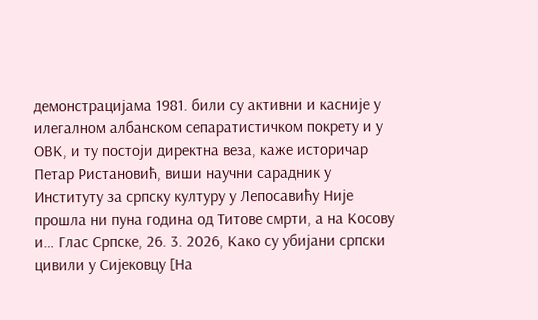демонстрацијама 1981. били су активни и касније у илегалном албанском сепаратистичком покрету и у ОВК, и ту постоји директна веза, каже историчар Петар Ристановић, виши научни сарадник у Институту за српску културу у Лепосавићу Није прошла ни пуна година од Титове смрти, а на Косову и… Глас Српске, 26. 3. 2026, Како су убијани српски цивили у Сијековцу [На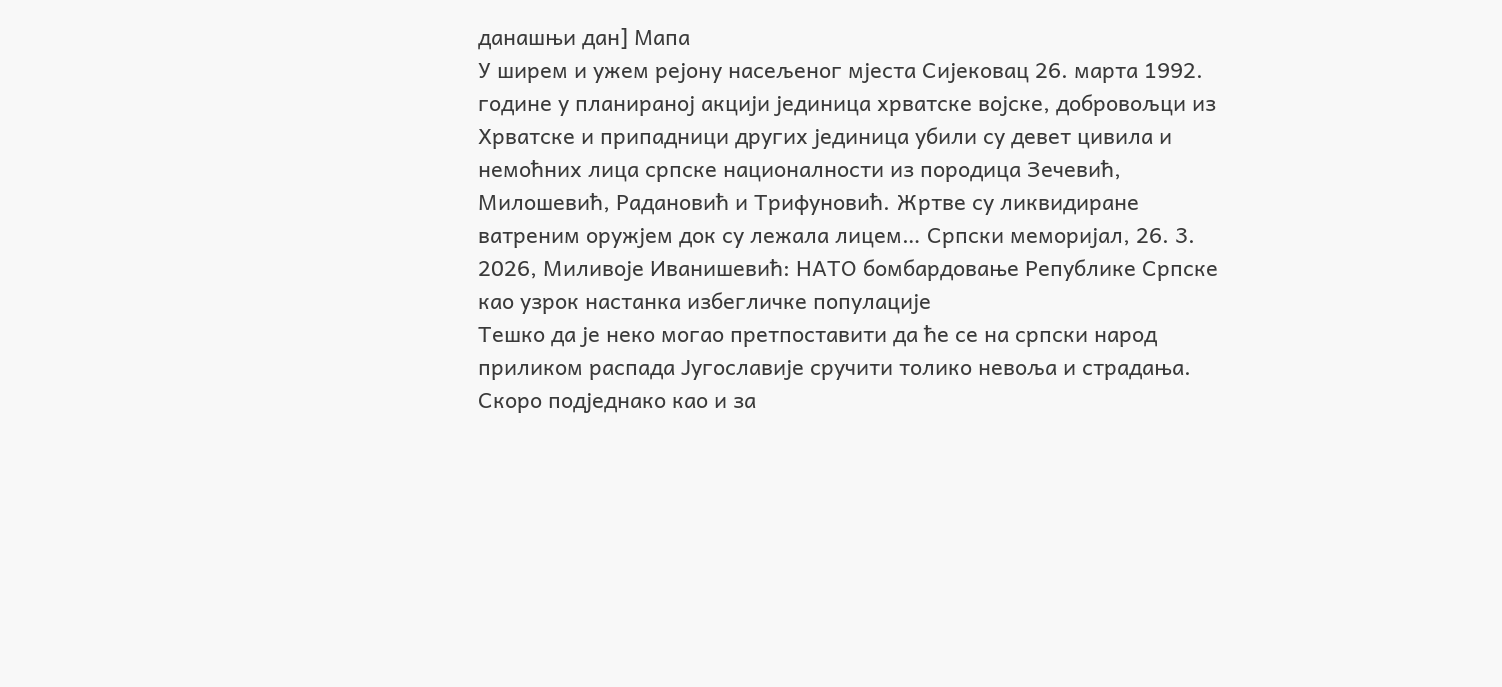данашњи дан] Maпа
У ширем и ужем рејону насељеног мјеста Сијековац 26. марта 1992. године у планираној акцији јединица хрватске војске, добровољци из Хрватске и припадници других јединица убили су девет цивила и немоћних лица српске националности из породица Зечевић, Милошевић, Радановић и Трифуновић. Жртве су ликвидиране ватреним оружјем док су лежала лицем… Српски меморијал, 26. 3. 2026, Миливоје Иванишевић: НАТО бомбардовање Републике Српске као узрок настанка избегличке популације
Тешко да је неко могао претпоставити да ће се на српски народ приликом распада Југославије сручити толико невоља и страдања. Скоро подједнако као и за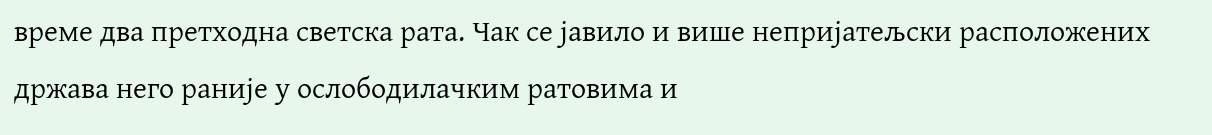време два претходна светска рата. Чак се јавило и више непријатељски расположених држава него раније у ослободилачким ратовима и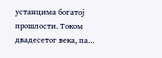устанцима богатој прошлости. Током двадесетог века, па…